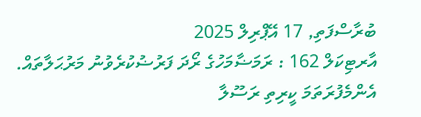ބުރާސްފަތި, 17 އޭޕްރިލް 2025
އާރޓިކަލް 162 : ރަމަޟާމަހުގެ ރޯދަ ފަރުޟުކުރެވުނު މަރުޙަލާތައް.
އެންމެފުރަތަމަ ކީރިތި ރަސޫލާ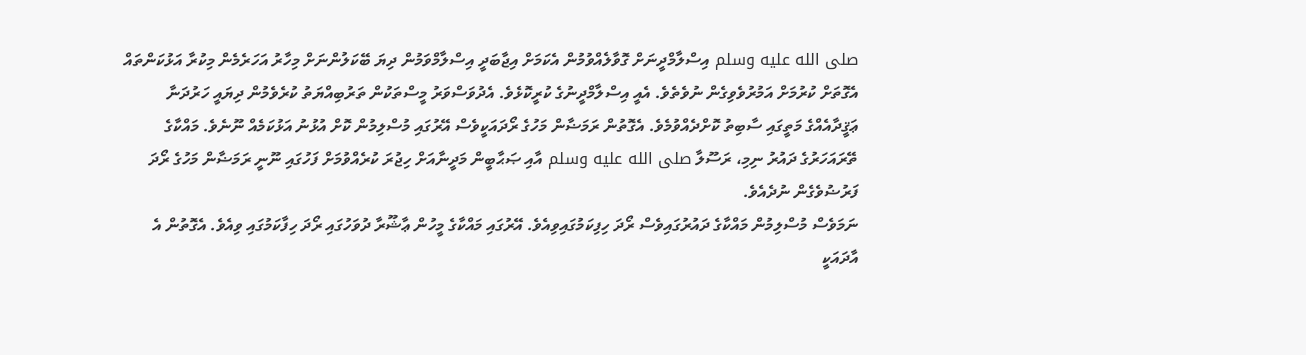صلى الله عليه وسلم އިސްލާމްދީނަށް ގޮވާލެއްވުމުން އެކަމަށް އިޖާބަދީ އިސްލާމްވަމުން ދިޔަ ބޭކަލުންނަށް މިހާރު އަހަރެމެން މިކުރާ އަޅުކަންތައް އެގޮތަށް ކުރުމަށް އަމުރުވެވިގެން ނުވެތެވެ. އެއީ އިސްލާމްދީނުގެ ކުރީކޮޅެވެ. އެދުވަސްވަރު މީސްތަކުން ތަރުބިއްޔަތު ކުރެވެމުން ދިޔައީ ހަރުދަނާ ޢަޤީދާއެއްގެ މަތީގައި ސާބިތު ކޮށްދެއްވުމެވެ. އެގޮތުން ރަމަޟާން މަހުގެ ރޯދައަކީވެސް އޭރުގައި މުސްލިމުން ކޮށް އުޅުނު އަޅުކަމެއް ނޫނެވެ. މައްކާގެ ތޭރައަހަރުގެ ދައުރު ނިމި، ރަސޫލާ صلى الله عليه وسلم އާއި ޞަޙާބީން މަދީނާއަށް ހިޖުރަ ކުރެއްވުމަށް ފަހުގައި ނޫނީ ރަމަޟާން މަހުގެ ރޯދަ ފަރުޟުވެގެން ނުދެއެވެ.
ނަމަވެސް މުސްލިމުން މައްކާގެ ދައުރުގައިވެސް ރޯދަ ހިފިކަމުގައިވިއެވެ. އޭރުގައި މައްކާގެ މީހުން ޢާޝޫރާ ދުވަހުގައި ރޯދަ ހިފާކަމުގައި ވިއެވެ. އެގޮތުން އެ އާދައަކީ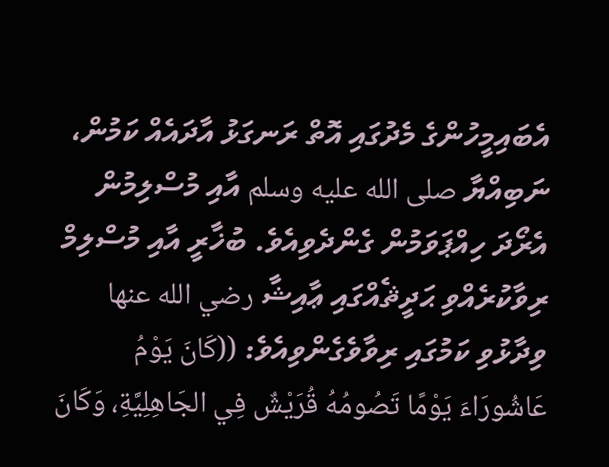އެބައިމީހުންގެ މެދުގައި އޮތް ރަނގަޅު އާދައެއް ކަމުން، ނަބިއްޔާ صلى الله عليه وسلم އާއި މުސްލިމުން އެރޯދަ ހިއްޕަވަމުން ގެންދެވިއެވެ. ބުޚާރީ އާއި މުސްލިމް ރިވާކުރެއްވި ޙަދީޘެއްގައި ޢާއިޝާ رضي الله عنها ވިދާޅުވި ކަމުގައި ރިވާވެގެންވިއެވެ: ((كَانَ يَوْمُ عَاشُورَاءَ يَوْمًا تَصُومُهُ قُرَيْشٌ فِي الجَاهِلِيَّةِ، وَكَانَ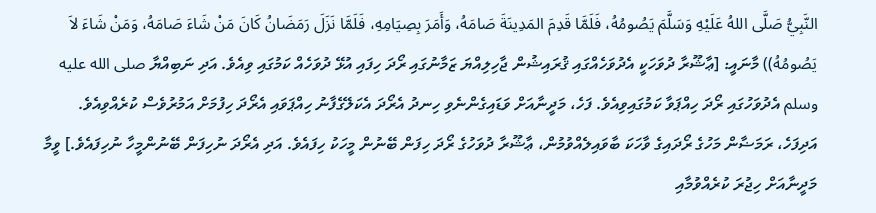النَّبِيُّ صَلَّى اللهُ عَلَيْهِ وَسَلَّمَ يَصُومُهُ، فَلَمَّا قَدِمَ المَدِينَةَ صَامَهُ، وَأَمَرَ بِصِيَامِهِ، فَلَمَّا نَزَلَ رَمَضَانُ كَانَ مَنْ شَاءَ صَامَهُ، وَمَنْ شَاءَ لاَ يَصُومُهُ)) މާނައީ: [ޢާޝޫރާ ދުވަހަކީ އެދުވަހެއްގައި ޤުރައިޝުން ޖާހިލިއްޔަ ޒަމާނުގައި ރޯދަ ހިފައި އުޅޭ ދުވަހެއް ކަމުގައި ވިއެވެ. އަދި ނަބިއްޔާ صلى الله عليه وسلم އެދުވަހުގައި ރޯދަ ހިއްޕަވާ ކަމުގައިވިއެވެ. ފަހެ، މަދީނާއަށް ވަޑައިގެންނެވި ހިނދު އެރޯދަ އެކަލޭގެފާނު ހިއްޕަވައި އެރޯދަ ހިފުމަށް އަމުރުވެސް ކުރެއްވިއެވެ. އަދިފަހެ، ރަމަޟާން މަހުގެ ރޯދައިގެ ވާހަކަ ބާވައިލެއްވުމުން، ޢާޝޫރާ ދުވަހުގެ ރޯދަ ހިފަން ބޭނުން މީހަކު ހިފައެވެ. އަދި އެރޯދަ ނުހިފަން ބޭނުންމީހާ ނުހިފައެވެ.] ވީމާ މަދީނާއަށް ހިޖުރަ ކުރެއްވުމާއި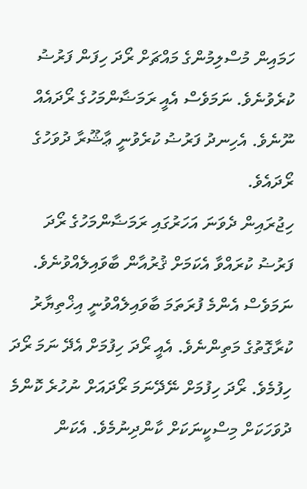ހަމައިން މުސްލިމުންގެ މައްޗަށް ރޯދަ ހިފަން ފަރުޟު ކުރެވުނެވެ. ނަމަވެސް އެއީ ރަމަޟާންމަހުގެ ރޯދައެއް ނޫނެވެ. އެހިނދު ފަރުޟު ކުރެވުނީ ޢާޝޫރާ ދުވަހުގެ ރޯދައެވެ.
ހިޖުރައިން ދެވަނަ އަހަރުގައި ރަމަޟާންމަހުގެ ރޯދަ ފަރުޟު ކުރައްވާ އެކަމަށް ޤުރުއާން ބާވައިލެއްވުނެވެ. ނަމަވެސް އެންމެ ފުރަތަމަ ބާވައިލެއްވުނީ އިޚްތިޔާރު ކުރާގޮތުގެ މަތިންނެވެ. އެއީ ރޯދަ ހިފުމަށް އެދޭ ނަމަ ރޯދަ ހިފުމެވެ. ރޯދަ ހިފުމަށް ނޭދޭނަމަ ރޯދައަށް ނުހުރެ ކޮންމެ ދުވަހަކަށް މިސްކީނަކަށް ކާންދިނުމެވެ. އެކަން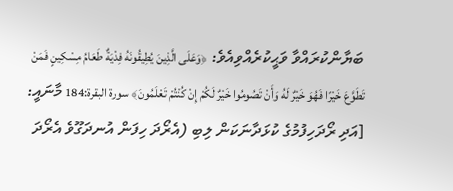ބަޔާންކުރައްވާ ވަޙީކުރެއްވިއެވެ: ﴿وَعَلَى الَّذِينَ يُطِيقُونَهُ فِدْيَةٌ طَعَامُ مِسْكِينٍ فَمَنْ تَطَوَّعَ خَيْرًا فَهُوَ خَيْرٌ لَهُ وَأَنْ تَصُومُوا خَيْرٌ لَكُمْ إِنْ كُنْتُمْ تَعْلَمُونَ﴾ سورة البقرة:184 މާނައީ: [އަދި ރޯދަހިފުމުގެ ކުޅަދާނަކަން ލިބި (އެރޯދަ ހިފަން އުނދަގޫވެ އެރޯދަ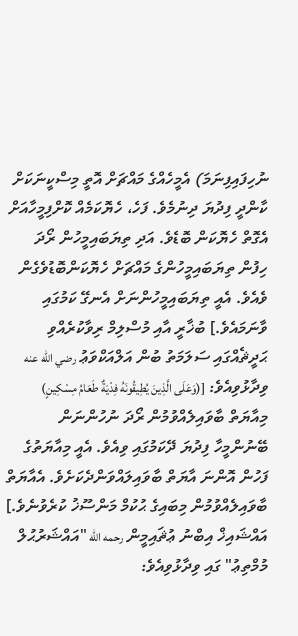ނުހިފައިފިނަމަ) އެމީހެއްގެ މައްޗަށް އޮތީ މިސްކީނަކަށް ކާންދީ ފިދުޔަ ދިނުމެވެ. ފަހެ، ހެޔޮކަމެއް ކޮށްފިމީހާއަށް އެގޮތް ހެޔޮކަން ބޮޑެވެ. އަދި ތިޔަބައިމީހުން ރޯދަ ހިފުން ތިޔަބައިމީހުންގެ މައްޗަށް ހެޔޮކަންބޮޑުވެގެން ވެއެވެ. އެއީ ތިޔަބައިމީހުންނަށް އެނގޭ ކަމުގައި ވާނަމައެވެ.] ބުޚާރީ އާއި މުސްލިމް ރިވާކުރެއްވި ޙަދީޘެއްގައި ސަލަމަތު ބުން އަލްއަކްވަޢު رضي الله عنه ވިދާޅުވިއެވެ: [(وَعَلَى الَّذِينَ يُطِيقُونَهُ فِدْيَةٌ طَعَامُ مِسْكِينٍ) މިއާޔަތް ބާވައިލެއްވުމުން ރޯދަ ނުހުންނަން ބޭނުންމީހާ ފިދުޔަ ދޭކަމުގައި ވިއެވެ. އެއީ މިއާޔަތުގެ ފަހުން އޮންނަ އާޔަތް ބާވައިލައްވަންދެކަށެވެ. އެއާޔަތް ބާވައިލެއްވުމުން މިބައިގެ ޙުކުމް މަންސޫޚު ކުރެވުނެވެ.]
އައްޝައިޚް އިބްނު ޢުޘައިމީން رحمه الله "އައްޝަރުޙުލް މުމްތިޢު" ގައި ވިދާޅުވިއެވެ: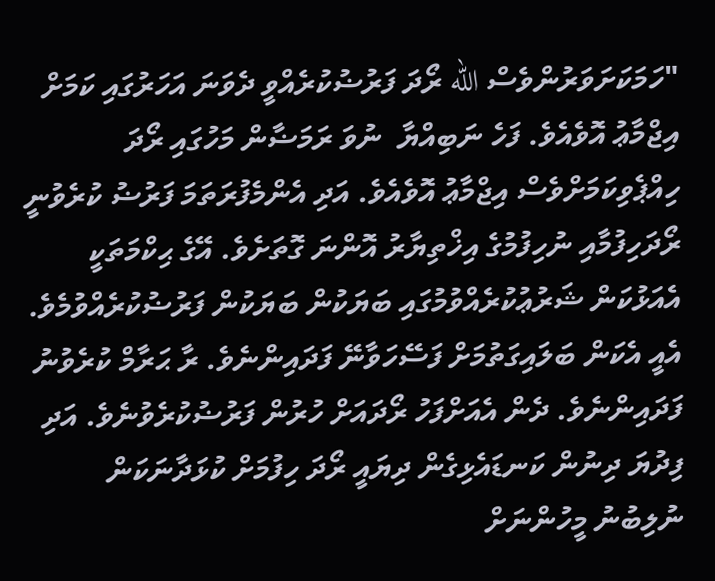"ހަމަކަށަވަރުންވެސް الله ރޯދަ ފަރުޟުކުރެއްވީ ދެވަނަ އަހަރުގައި ކަމަށް އިޖްމާޢު އޮވެއެވެ. ފަހެ ނަބިއްޔާ  ނުވަ ރަމަޟާން މަހުގައި ރޯދަ ހިއްޕެވިކަމަށްވެސް އިޖްމާޢު އޮވެއެވެ. އަދި އެންމެފުރަތަމަ ފަރުޟު ކުރެވުނީ ރޯދަހިފުމާއި ނުހިފުމުގެ އިޚްތިޔާރު އޮންނަ ގޮތަށެވެ. އޭގެ ޙިކްމަތަކީ އެއަޅުކަން ޝަރުޢުކުރެއްވުމުގައި ބަޔަކުން ބަޔަކުން ފަރުޟުކުރެއްވުމެވެ. އެއީ އެކަން ބަލައިގަތުމަށް ފަސޭހަވާނޭ ފަދައިންނެވެ. ރާ ޙަރާމް ކުރެވުނު ފަދައިންނެވެ. ދެން އެއަށްފަހު ރޯދައަށް ހުރުން ފަރުޟުކުރެވުނެވެ. އަދި ފިދުޔަ ދިނުން ކަނޑައެޅިގެން ދިޔައީ ރޯދަ ހިފުމަށް ކުޅަދާނަކަން ނުލިބުނު މީހުންނަށް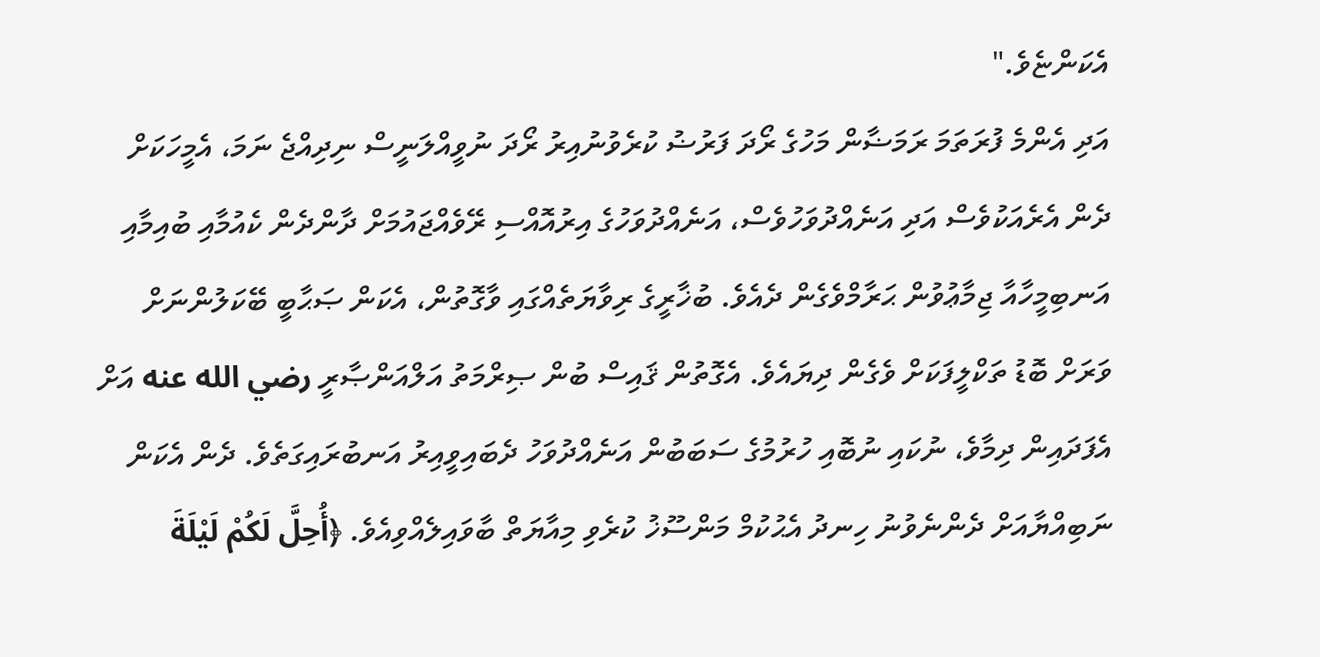އެކަންޏެވެ."
އަދި އެންމެ ފުރަތަމަ ރަމަޟާން މަހުގެ ރޯދަ ފަރުޟު ކުރެވުނުއިރު ރޯދަ ނުވީއްލަނީސް ނިދިއްޖެ ނަމަ، އެމީހަކަށް ދެން އެރެއަކުވެސް އަދި އަނެއްދުވަހުވެސް، އަނެއްދުވަހުގެ އިރުއޮއްސި ރޭވެއްޖައުމަށް ދާންދެން ކެއުމާއި ބުއިމާއި އަނބިމީހާއާ ޖިމާޢުވުން ޙަރާމްވެގެން ދެއެވެ. ބުޚާރީގެ ރިވާޔަތެއްގައި ވާގޮތުން، އެކަން ޞަޙާބީ ބޭކަލުންނަށް ވަރަށް ބޮޑު ތަކްލީފަކަށް ވެގެން ދިޔައެވެ. އެގޮތުން ޤައިސް ބުން ޞިރްމަތު އަލްއަންޞާރީ رضي الله عنه އަށް އެފަދައިން ދިމާވެ، ނުކައި ނުބޮއި ހުރުމުގެ ސަބަބުން އަނެއްދުވަހު ދެބައިވީއިރު އަނބުރައިގަތެވެ. ދެން އެކަން ނަބިއްޔާއަށް ދެންނެވުނު ހިނދު އެޙުކުމް މަންސޫޚު ކުރެވި މިއާޔަތް ބާވައިލެއްވިއެވެ. ﴿أُحِلَّ لَكُمْ لَيْلَةَ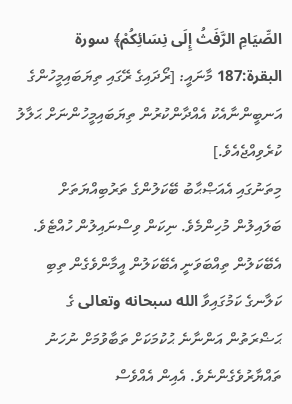الصِّيَامِ الرَّفَثُ إِلَى نِسَائِكُمْ﴾ سورة البقرة:187 މާނައީ: [ރޯދައިގެ ރޭގައި ތިޔަބައިމީހުންގެ އަނބީންނާއެކު އެއްދާންކުރުން ތިޔަބައިމީހުންނަށް ޙަލާލު ކުރެވިއްޖެއެވެ.]
މިތަނުގައި އެއަޞްޙާބު ބޭކަލުންގެ ތަރުބިއްޔަތަށް ބަލައިލުން މުހިންމެވެ. ނިކަން ވިސްނައިލުން ހުއްޓެވެ. އެބޭކަލުން ތިއްބަވަނީ އެބޭކަލުން އީމާންވެގެން ތިބި ކަލާނގެ ކަމުގައިވާ الله سبحانه وتعالى ގެ ޙަޟްރަތުން އަންނާނެ ޙުކުމަކަށް ތަބާވުމަށް ނުހަނު ތައްޔާރުވެގެންނެވެ. އެއިން އެއްވެސް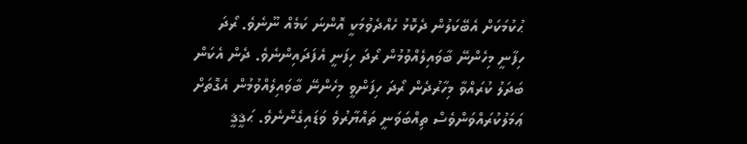ޙުކުމަކަށް އެބޭކަލުން ދެކޮޅު ހެއްދެވުމަކީ އޮންނަ ކަމެއް ނޫނެވެ. ރޯދަ ހިފާނީ މިހެންނޭ ބާވައިލެއްވުމުން ރޯދަ ހިފަނީ އެފަދައިންނެވެ. ދެން އެކަން ބަދަލު ކުރައްވާ މިހާރުދެން ރޯދަ ހިފަންވީ މިހެންނޭ ބާވައިލެއްވުމުން އެގޮތަށް ޢަމަލުކުރައްވަންވެސް ތިއްބަވަނީ ތައްޔާރުވެ ވަޑައިގެންނެވެ. ޙަޤީޤީ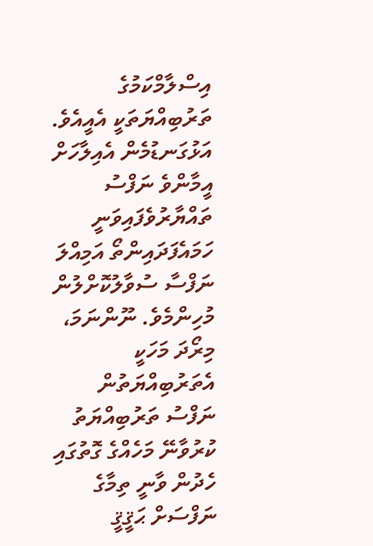އިސްލާމްކަމުގެ ތަރުބިއްޔަތަކީ އެއީއެވެ. އަޅުގަނޑުމެން އެއިލާހަށް އީމާންވެ ނަފްސު ތައްޔާރުވެފައިވަނީ ހަމައެފަދައިންތޯ އަމިއްލަ ނަފްސާ ސުވާލުކޮށްލުން މުހިންމެވެ. ނޫންނަމަ، މިރޯދަ މަހަކީ އެތަރުބިއްޔަތުން ނަފްސު ތަރުބިއްޔަތު ކުރުވާނޭ މަހެއްގެ ގޮތުގައި ހެދުން ވާނީ ތިމާގެ ނަފްސަށް ޙަޤީޤީ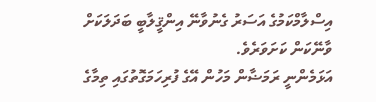އިސްލާމްކަމުގެ އަސަރު ގެނުވާނޭ އިންޤީލާބީ ބަދަލަކަށް ވާނޭކަން ކަށަވަރެވެ.
އަޅަމެންނީ ރަމަޟާން މަހުން އޭގެ ފުރިހަމަގޮތުގައި ތިމާގެ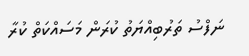ނަފްސު ތަރުބިއްޔަތު ކުރަން މަސައްކަތް ކުރާ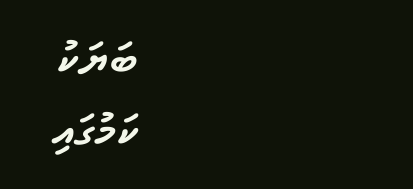ބަޔަކު ކަމުގައި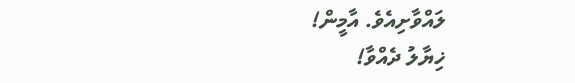ލައްވާށިއެވެ. އާމީން!
ޚިޔާލު ދެއްވާ!